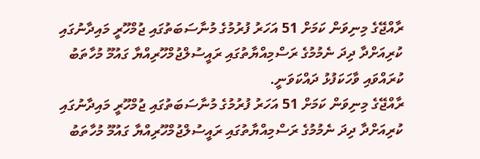ރާއްޖޭގެ މިނިވަން ކަމަށް 51 އަހަރު ފުރުމުގެ މުނާސަބަތުގައި ޖުމްހޫރީ މައިދާނުގައި ކުރިއަށްދާ ދިދަ ނެމުމުގެ ރަސްމިއްޔާތުގައި ރައީސުލްޖުމްހޫރިއްޔާ ގައުމޫ މުހާތަބު ކުރައްވައި ވާހަކަފުޅު ދައްކަވަނީ.
ރާއްޖޭގެ މިނިވަން ކަމަށް 51 އަހަރު ފުރުމުގެ މުނާސަބަތުގައި ޖުމްހޫރީ މައިދާނުގައި ކުރިއަށްދާ ދިދަ ނެމުމުގެ ރަސްމިއްޔާތުގައި ރައީސުލްޖުމްހޫރިއްޔާ ގައުމޫ މުހާތަބު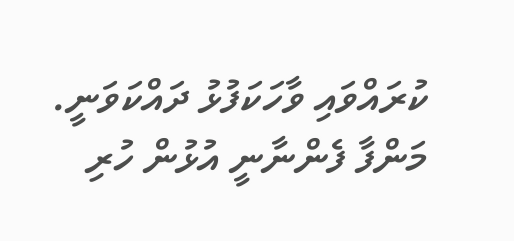ކުރައްވައި ވާހަކަފުޅު ދައްކަވަނީ.
މަންފާ ފެންނާނީ އުޅުން ހުރި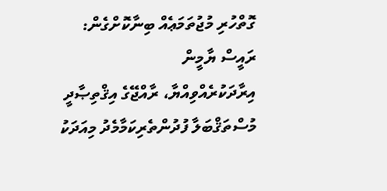ގޮތްހުރި މުޖުތަމަޢެއް ބިނާކޮށްގެން: ރައީސް ޔާމީން
އިރާދަކުރެއްވިއްޔާ، ރާއްޖޭގެ އިޤްތިޞާދީ މުސްތަޤްބަލާ ފުދުންތެރިކަމާމެދު މިއަދަކު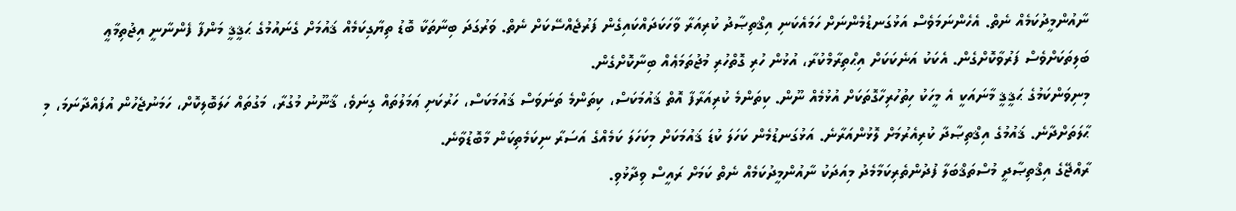ނާއުންމީދުކަމެއް ނެތް. އެހެންނަމަވެސް އަޅުގަނޑުމެންނަށް ހަމައެކަނި އިޤްތިޞާދު ކުރިއަރާ ވާހަކަދައްކައިގެން ފަރުޖެއްސޭކަށް ނެތް. ވަރުގަދަ ބިނާތަކާ ބޮޑު ތިޔާގިކަމެއް ޤައުމަށް ގެނައުމުގެ ޙަޤީޤީ މަންފާ ފެންނާނީ އިޖުތިމާޢީ ބަލިތަކަށްވެސް ފަރުވާކޮށްގެން. އެކަކު އަނެކަކަށް އިޙްތިރާމްކުރާ، އުޅުން ހުރި ގޮތްހުރި މުޖުތަމަޢެއް ބިނާކޮށްގެން.
މިނިވަންކަމުގެ ޙަޤީޤީ މާނައަކީ އެ މީހަކު ހިތުހުރިހާގޮތަކަށް އުޅުމެއް ނޫން. ކިތަންމެ ކުރިއަރާފާ އޮތް ޤައުމަކަސް، ކިތަންމެ ތަނަވަސް ޤައުމަކަސް، ހަރުކަށި ޢަމަލުތައް ގިނަވެ، ޤާނޫނު މުގުރާ، މަގުތައް ހަލަބޮލިކޮށް، ހަމަނުޖެހުން އުފައްދާނަމަ، މި ޙާލަތަށްދާނެ. ޤައުމުގެ އިޤްތިޞާދާ ކުރިއެރުމަށް ލޮޅުންއަރާނެ. އަޅުގަނޑުމެން ކަހަލަ ކުޑަ ޤައުމަކަށް މިކަހަލަ ކަމެއްގެ އަސަރާ ނިކަމެތިކަން މާބޮޑުވާނެ.
ރާއްޖޭގެ އިޤްތިޞާދީ މުސްތަޤްބަލާ ފުދުންތެރިކަމާމެދު މިއަދަކު ނާއުންމީދުކަމެއް ނެތް ކަމަށް ރައީސް ވިދާޅުވި.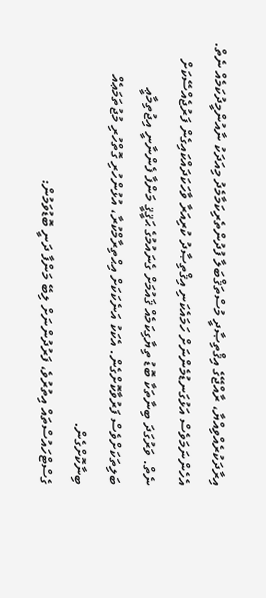އިރާދަކުރެއްވިއްޔާ، ރާއްޖޭގެ އިޤްތިޞާދީ މުސްތަޤްބަލާ ފުދުންތެރިކަމާމެދު މިއަދަކު ނާއުންމީދުކަމެއް ނެތް. އެހެންނަމަވެސް އަޅުގަނޑުމެންނަށް ހަމައެކަނި އިޤްތިޞާދު ކުރިއަރާ ވާހަކަދައްކައިގެން ފަރުޖެއްސޭކަށް ނެތް. ވަރުގަދަ ބިނާތަކާ ބޮޑު ތިޔާގިކަމެއް ޤައުމަށް ގެނައުމުގެ ޙަޤީޤީ މަންފާ ފެންނާނީ އިޖުތިމާޢީ ބަލިތަކަށްވެސް ފަރުވާކޮށްގެން. އެކަކު އަނެކަކަށް އިޙްތިރާމްކުރާ، އުޅުންހުރި ގޮތްހުރި މުޖުތަމަޢެއް ބިނާކޮށްގެން.
ގެސްޓްހައުސްތައް އިތުރުވެ، ފަރުދުންނަށް ލިބޭ މަންފާ ދަނީ ބޮޑުވަމުން: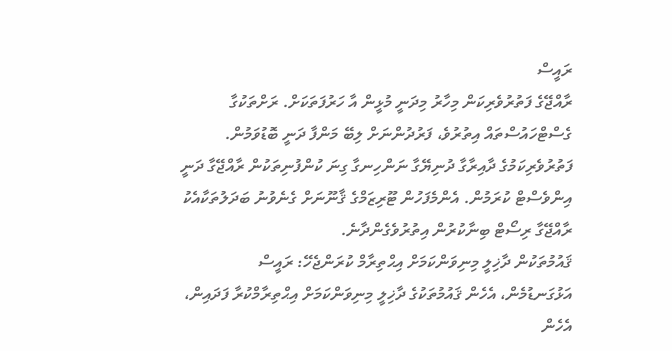ރައީސް
ރާއްޖޭގެ ފަތުރުވެރިކަން މިހާރު މިދަނީ މުޅީން އާ ހަރުފަތަކަށް. ރަށްތަކުގާ ގެސްޓްހައުސްތައް އިތުރުވެ، ފަރުދުންނަށް ލިބޭ މަންފާ ދަނީ ބޮޑުވަމުން. ފަތުރުވެރިކަމުގެ ދާއިރާގާ ދުނިޔޭގާ ނަންހިނގާ ގިނަ ކުންފުނިތަކުން ރާއްޖޭގާ ދަނީ އިންވެސްޓް ކުރަމުން. އެންމެފަހުން ޓޫރިޒަމްގެ ޤާނޫނަށް ގެނެވުނު ބަދަލުތަކާއެކު ރާއްޖޭގާ ރިސޯޓް ބިނާކުރުން އިތުރުވެގެންދާނެ.
ޤައުމުތަކުން ދާޚިލީ މިނިވަންކަމަށް އިޙްތިރާމް ކުރަންޖެހޭ: ރައީސް
އަޅުގަނޑުމެން، އެހެން ޤައުމުތަކުގެ ދާޚިލީ މިނިވަންކަމަށް އިޙްތިރާމްކުރާ ފަދައިން، އެހެން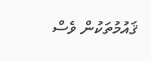ޤައުމުތަކުން ވެސް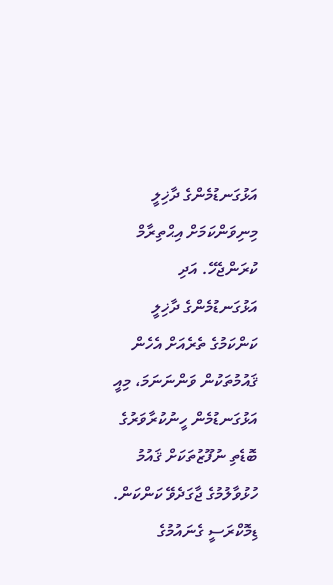އަޅުގަނޑުމެންގެ ދާޚިލީ މިނިވަންކަމަށް އިޙްތިރާމް ކުރަންޖެހޭ. އަދި އަޅުގަނޑުމެންގެ ދާޚިލީ ކަންކަމުގެ ތެރެއަށް އެހެން ޤައުމުތަކުން ވަންނަނަމަ، މިއީ އަޅުގަނޑުމެން ހީނުކުރާވަރުގެ ބޮޑެތި ނުފޫޒުތަކަށް ޤައުމު ހުޅުވާލުމުގެ ޖާގަދެވޭ ކަންކަން.
ޑިމޮކްރަސީ ގެނައުމުގެ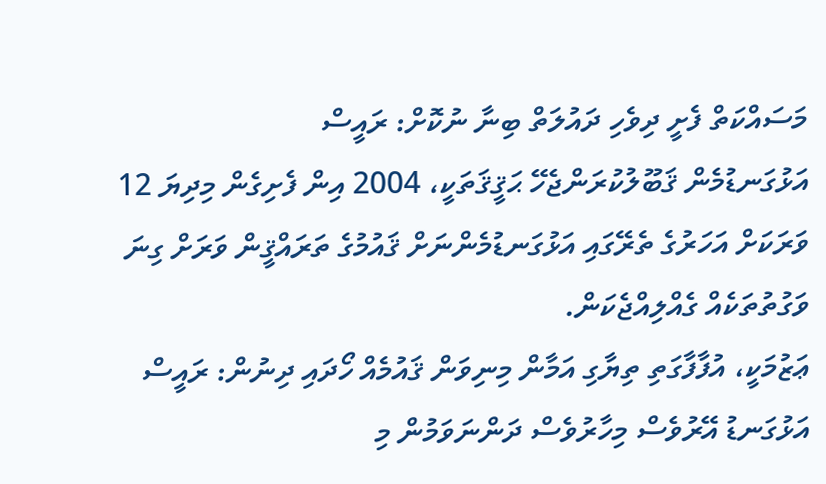މަސައްކަތް ފެށީ ދިވެހި ދައުލަތް ބިނާ ނުކޮށް: ރައީސް
އަޅުގަނޑުމެން ޤަބޫލުކުރަންޖެހޭ ޙަޤީޤަތަކީ، 2004 އިން ފެށިގެން މިދިޔަ 12 ވަރަކަށް އަހަރުގެ ތެރޭގައި އަޅުގަނޑުމެންނަށް ޤައުމުގެ ތަރައްޤީން ވަރަށް ގިނަ ވަގުތުތަކެއް ގެއްލިއްޖެކަން.
ޢަޒުމަކީ، އުފާފާގަތި ތިޔާގި އަމާން މިނިވަން ޤައުމެއް ހޯދައި ދިނުން: ރައީސް
އަޅުގަނޑު އޭރުވެސް މިހާރުވެސް ދަންނަވަމުން މި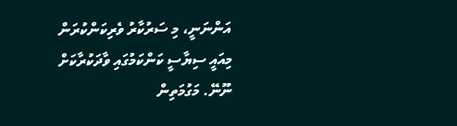އަންނަނީ، މި ސަރުކާރު ވެރިކަންކުރަން މިއައީ ސިޔާސީ ކަންކަމުގައި ވާދަކުރާކަށް ނޫނޭ. މަގުމަތިން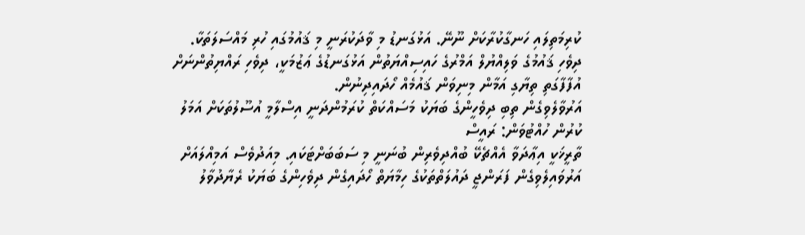ކުރިމަތިލައި ހަނގާކުރާކަށް ނޫނޭ. އަޅުގަނޑު މި ވާދަކުރަނީ މި ޤައުމުގައި ހުރި މައްސަލަތަކާ. ދިވެހި ޤައުމުގެ ވަލިއްޔުލް އަމްރުގެ ހައިސިއްޔަތުން އަޅުގަނޑުގެ ޢަޒުމަކީ، ދިވެހި ރައްޔިތުންނަށް އުފާފާގަތި ތިޔާގި އަމާން މިނިވަން ޤައުމެއް ހޯދައިދިނުން.
އަރުވާލެވިގެން ތިބި ދިވެހީންގެ ބަޔަކު މަސައްކަތް ކުރަމުންދަނީ އިސްލާމީ އުސޫލުތަކަށް އަމަލު ކުރުން ހުއްޓުވަން: ރައީސް
ތާރީޚަކީ އިޢާދަވާ އެއްޗެކޭ ބުއްދިވެރިން ބުނަނީ މި ސަބަބަށްޓަކައި. މިއަދުވެސް އަމިއްލައަށް އަރުވައިލެވިގެން ފަރަންޖީ ދައުލަތްތަކުގެ ހިމާޔަތް ހޯދައިގެން ދިވެހިންގެ ބަޔަކު ރެޔާދުވާލު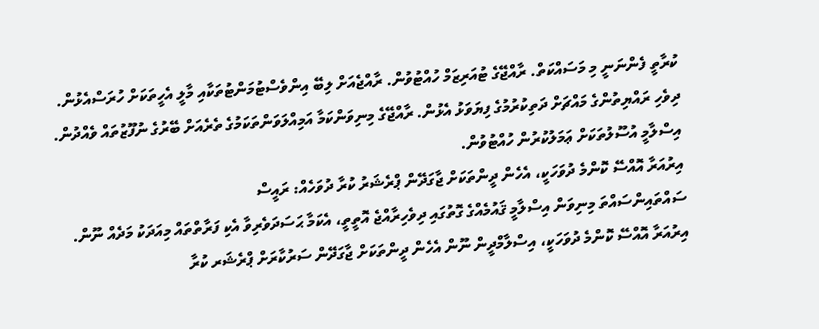ކުރާތީ ފެންނަނީ މި މަސައްކަތް. ރާއްޖޭގެ ޓުއަރިޒަމް ހުއްޓުވުން. ރާއްޖެއަށް ލިބޭ އިންވެސްޓުމަންޓުތަކާއި މާލީ އެހީތަކަށް ހުރަސްއެޅުން. ދިވެހި ރައްޔިތުންގެ މައްޗަށް ދަތިކުރުމުގެ ފިޔަވަޅު އެޅުން. ރާއްޖޭގެ މިނިވަންކަމާ އަމިއްލަވަންތަކަމުގެ ތެރެއަށް ބޭރުގެ ނުފޫޒުތައް ވެއްދުން. އިސްލާމީ އުސޫލުތަކަށް ޢަމަލުކުރުން ހުއްޓުވުން.
އިރުއަރާ އޮއްސޭ ކޮންމެ ދުވަހަކީ، އެހެން ދީންތަކަށް ޖާގަދޭން ޕްރެޝަރު ކުރާ ދުވަހެއް: ރައީސް
ސައްތައިންސައްތަ މިނިވަން އިސްލާމީ ޤައުމެއްގެ ގޮތުގައި ދިވެހިރާއްޖެ އޮތީތީ، އެކަމާ ޙަސަދަވެރިވާ އެކި ފަރާތްތައް މިއަދަކު މަދެއް ނޫން. އިރުއަރާ އޮއްސޭ ކޮންމެ ދުވަހަކީ، އިސްލާމްދީން ނޫން އެހެން ދީންތަކަށް ޖާގަދޭން ސަރުކާރަށް ޕްރެޝަރ ކުރާ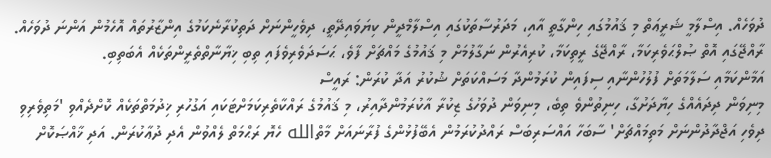ދުވަހެއް. އިސްލާމީ ޝަރީޢަތް މި ޤައުމުގައި ހިންގާތީ އާއި، މަދަރުސާތަކުގައި އިސްލާމްދީން ކިޔަވައިދޭތީ، ދިވެހީންނަށް ދަތިކުރާނެކަމުގެ އިންޒާރުތައް އޮހެމުން އަންނަ ދުވަހެއް. ރާއްޖޭގައި އޮތް ޞުލްޙަވެރިކަމާ، ރާއްޖޭގެ ރީތިކަމާ، ކުރިއެރުން ނަގާލުމަށް މި ޤައުމުގެ މައްޗަށް ފާވެ، ޙަސަދަވެރިވެފައި ތިބި ޚިޔާނާތްތެރީންތަކެއް އެބަތިބި.
އަމާންކަމާއި ސަލާމަތަށް ފުލުހުންނާއި ސިފައިން ކުރަމުންދާ މަސައްކަތަށް ޝުކުރު އަދާ ކުރަން: ރައީސް
މިނިވަން ދިދައެއްގެ ހިޔާދަށުގާ، ހިނިތުންވެ ތިބެ، މިނިވަން ދުވަހުގެ ޒިކުރާ އާކުރަމުންދާއިރު، މި ޤައުމުގެ ރައްކާތެރިކަމަށްޓަކައި އަގުހުރި ޚިދުމަތްތަކެއް ކޮށްދެއްވި 'މަތިވެރިވި ދިވެހި އަޖްދާދުންނަށް މަތިމައްޗަށް' ސާބަހާ އައްސަރިބަސް ރައްދުކުރަމުން އެބޭފުޅުންގެ ފުރާނައަށް މާތްالله ހެޔޮ ރަޙްމަތް ލެއްވުން އެދި ދުޢާކުރަން. އަދި ޚާއްޞަކޮށް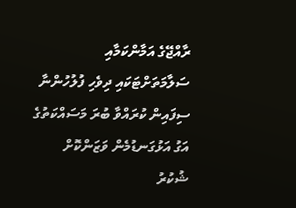ރާއްޖޭގެ އަމާންކަމާއި ސަލާމަތަށްޓަކައި ދިވެހި ފުލުހުންނާ ސިފައިން ކުރައްވާ ބުރަ މަސައްކަތުގެ އަގު އަޅުގަނޑުމެން ވަޒަންކޮށް ޝުކުރު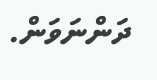ދަންނަވަން.